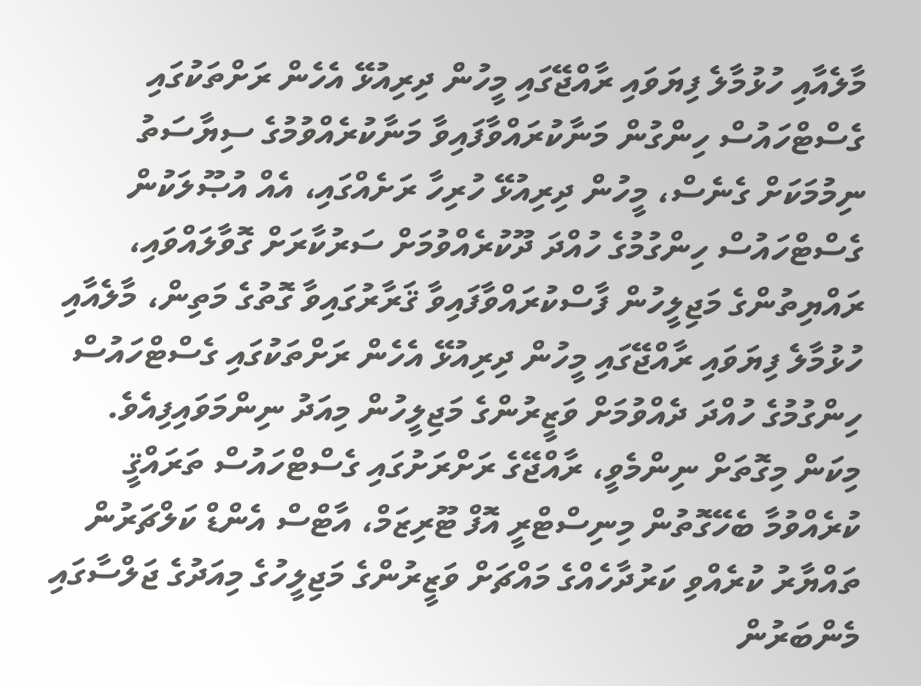މާލެއާއި ހުޅުމާލެ ފިޔަވައި ރާއްޖޭގައި މީހުން ދިރިއުޅޭ އެހެން ރަށްތަކުގައި ގެސްޓްހައުސް ހިންގުން މަނާކުރައްވާފައިވާ މަނާކުރެއްވުމުގެ ސިޔާސަތު ނިމުމަކަށް ގެނެސް، މީހުން ދިރިއުޅޭ ހުރިހާ ރަށެއްގައި، އެއް އުޞޫލަކުން ގެސްޓްހައުސް ހިންގުމުގެ ހުއްދަ ދޫކުރެއްވުމަށް ސަރުކާރަށް ގޮވާލައްވައި، ރައްޔިތުންގެ މަޖިލީހުން ފާސްކުރައްވާފައިވާ ޤަރާރުގައިވާ ގޮތުގެ މަތިން، މާލެއާއި ހުޅުމާލެ ފިޔަވައި ރާއްޖޭގައި މީހުން ދިރިއުޅޭ އެހެން ރަށްތަކުގައި ގެސްޓްހައުސް ހިންގުމުގެ ހުއްދަ ދެއްވުމަށް ވަޒީރުންގެ މަޖިލީހުން މިއަދު ނިންމަވައިފިއެވެ. މިކަން މިގޮތަށް ނިންމެވީ، ރާއްޖޭގެ ރަށްރަށުގައި ގެސްޓްހައުސް ތަރައްޤީ ކުރެއްވުމާ ބެހޭގޮތުން މިނިސްޓްރީ އޮފް ޓޫރިޒަމް، އާޓްސް އެންޑް ކަލްޗަރުން ތައްޔާރު ކުރެއްވި ކަރުދާހެއްގެ މައްޗަށް ވަޒީރުންގެ މަޖިލީހުގެ މިއަދުގެ ޖަލްސާގައި މެންބަރުން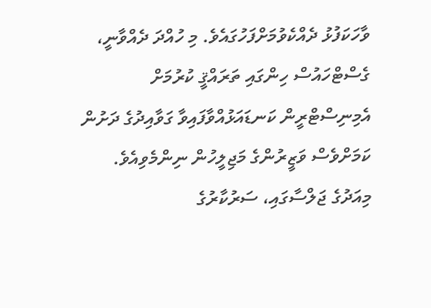ވާހަކަފުޅު ދެއްކެވުމަށްފަހުގައެވެ. މި ހުއްދަ ދެއްވާނީ، ގެސްޓްހައުސް ހިންގައި ތަރައްޤީ ކުރުމަށް އެމިނިސްޓްރީން ކަނޑައަޅުއްވާފައިވާ ގަވާއިދުގެ ދަށުން ކަމަށްވެސް ވަޒީރުންގެ މަޖިލީހުން ނިންމެވިއެވެ.
މިއަދުގެ ޖަލްސާގައި، ސަރުކާރުގެ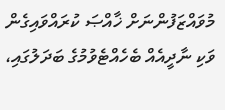މުވައްޒަފުންނަށް ޚާއްޞަ ކުރައްވައިގެން ވަކި ނާދީއެއް ބެހެއްޓެވުމުގެ ބަދަލުގައި،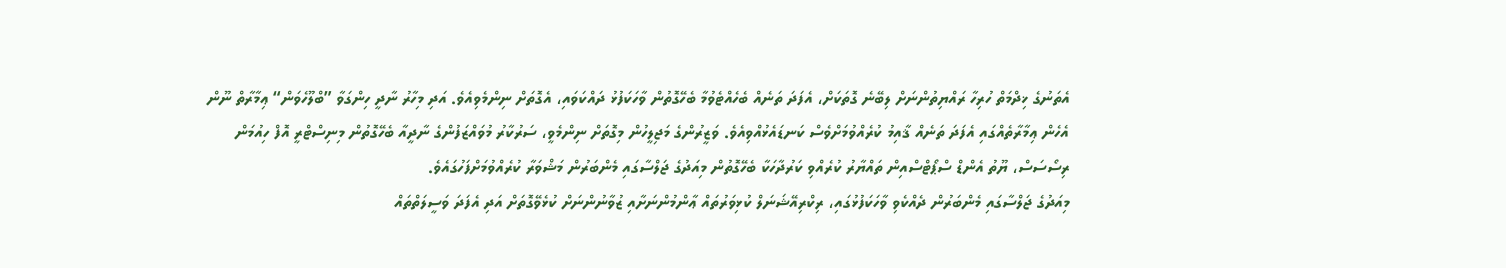އެތަނުގެ ޚިދްމަތް ހުރިހާ ރައްޔިތުންނަށް ލިބޭނެ ގޮތަކަށް، އެފަދަ ތަނެއް ބެހެއްޓެވުމާ ބެހޭގޮތުން ވާހަކަފުޅު ދައްކަވައި، އެގޮތަށް ނިންމެވިއެވެ. އަދި މިހާރު ނާދީ ހިންގަވާ ”ބްލޫހެވަން“ ޢިމާރާތް ނޫން އެހެން ޢިމާރާތެއްގައި އެފަދަ ތަނެއް ޤާއިމު ކުރެއްވުމަށްވެސް ކަނޑައެޅުއްވިއެވެ. ވަޒީރުންގެ މަޖިލީހުން މިގޮތަށް ނިންމެވީ، ސަރުކާރު މުވައްޒަފުންގެ ނާދީއާ ބެހޭގޮތުން މިނިސްޓްރީ އޮފް ހިއުމަން ރިސޯސަސް، ޔޫތު އެންޑް ސްޕޯޓްސްއިން ތައްޔާރު ކުރެއްވި ކަރުދާހަކާ ބެހޭގޮތުން މިއަދުގެ ޖަލްސާގައި މެންބަރުން މަޝްވަރާ ކުރެއްވުމަށްފަހުގައެވެ.
މިއަދުގެ ޖަލްސާގައި މެންބަރުން ދެއްކެވި ވާހަކަފުޅުގައި، ރިކްރިއޭޝަނަލް ކުޅިވަރުތައް ޢާންމުންނަށާއި ޒުވާނުންނަށް ކުޅެވޭގޮތަށް އަދި އެފަދަ ވަސީލަތްތައް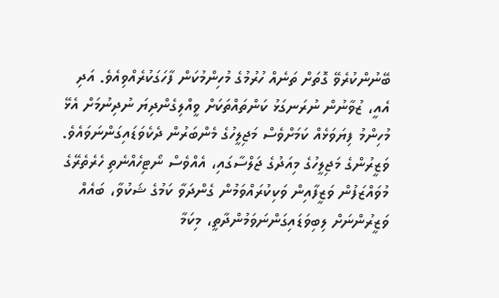ބޭނުންކުރެވޭ ގޮތަށް ތަނެއް ހުރުމުގެ މުހިންމުކަން ފާހަގަކުރެއްވިއެވެ. އަދި އެއީ، ޒުވާނުން ނުރަނގަޅު ކަންތައްތަކަށް ވީއްލިގެންދިޔަ ނުދިނުމަށް އެޅޭ މުހިންމު ފިޔަވަޅެއް ކަމަށްވެސް މަޖިލީހުގެ މެންބަރުން ދެކެވަޑައިގަންނަވައެވެ.
ވަޒީރުންގެ މަޖިލީހުގެ މިއަދުގެ ޖަލްސާގައި، އެއްވެސް ނޯޓިހެއްނެތި ހެރެތެރޭގެ މުވައްޒަފުން ވަޒީފާއިން ވަކިކުރައްވަމުން ގެންދަވާ ކަމުގެ ޝަކުވާ، ބައެއް ވަޒީރުންނަށް ލިބިވަޑައިގަންނަވަމުންދާތީ، މިކަމާ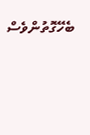ބެހޭގޮތުންވެސް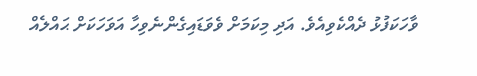ވާހަކަފުޅު ދެއްކެވިއެވެ. އަދި މިކަމަށް ވެވަޑައިގެންނެވިހާ އަވަހަކަށް ޙައްލެއް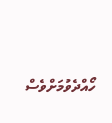ހޯއްދެވުމަށްވެސް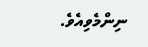ނިންމެވިއެވެ.